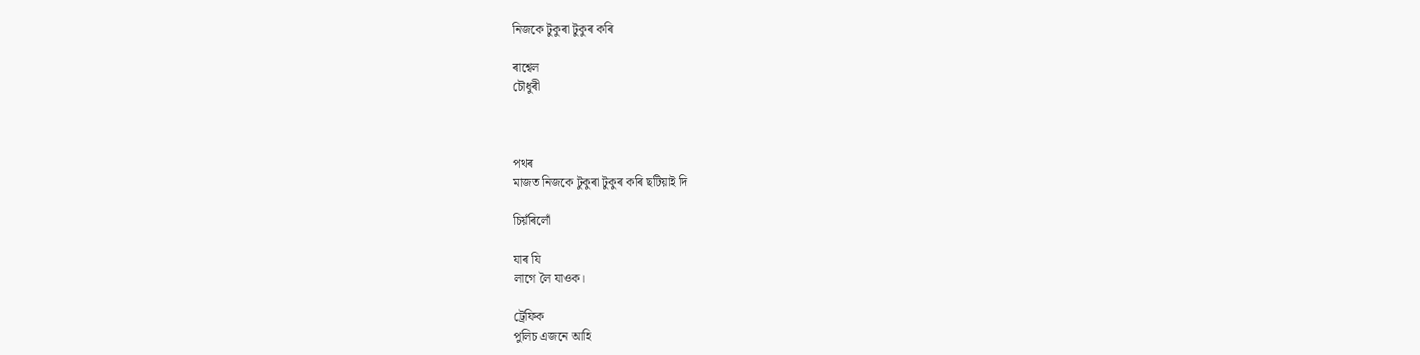নিজকে টুকুৰা টুকুৰ কৰি

ৰাশ্বেল
চৌধুৰী



পথৰ
মাজত নিজকে টুকুৰা টুকুৰ কৰি ছটিয়াই দি

চিয়ঁৰিলোঁ

যাৰ যি
লাগে লৈ যাওক।

ট্ৰেফিক
পুলিচ এজনে আহি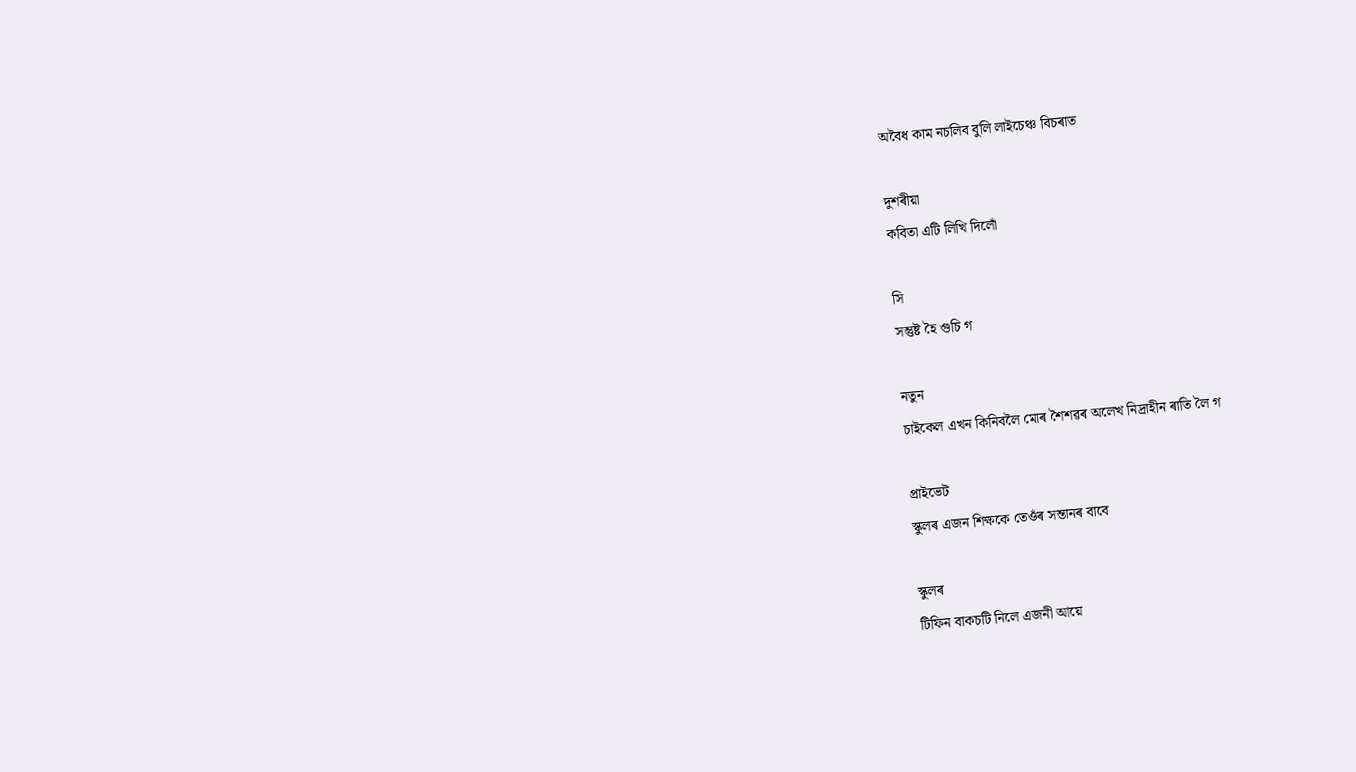অবৈধ কাম নচলিব বুলি লাইচেঞ্চ বিচৰাত

দুশৰীয়া
কবিতা এটি লিখি দিলোঁ

সি
সন্তুষ্ট হৈ গুচি গ

নতুন
চাইকেল এখন কিনিবলৈ মোৰ শৈশৱৰ অলেখ নিদ্ৰাহীন ৰাতি লৈ গ

প্ৰাইভেট
স্কুলৰ এজন শিক্ষকে তেওঁৰ সন্তানৰ বাবে

স্কুলৰ
টিফিন বাকচটি নিলে এজনী আয়ে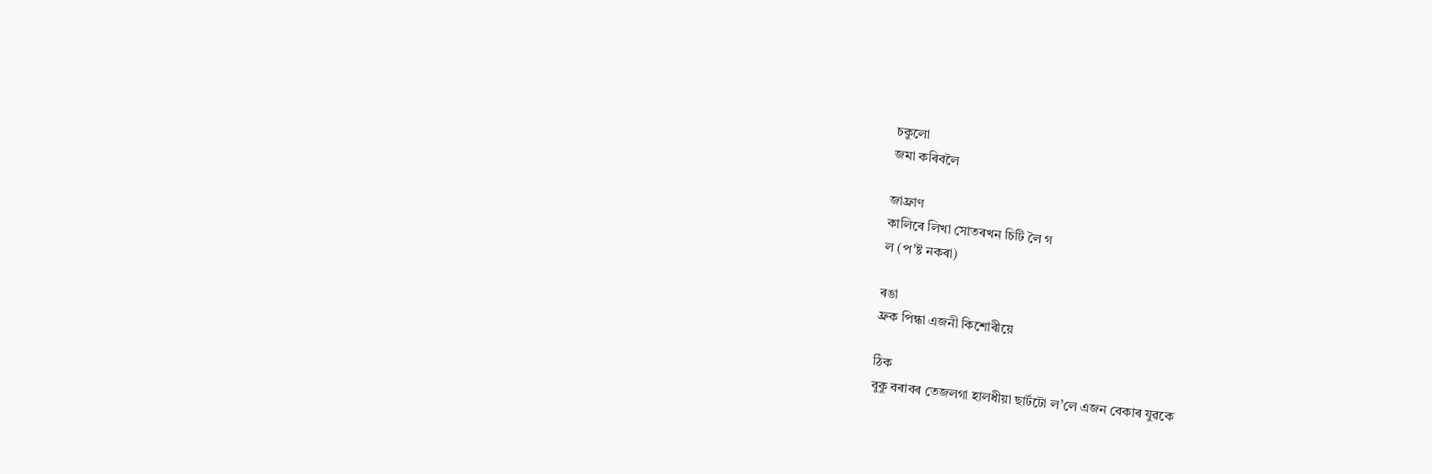চকুলো
জমা কৰিবলৈ

জাফ্ৰাণ
কালিৰে লিখা সোতৰখন চিটি লৈ গ
ল (প’ষ্ট নকৰা)

ৰঙা
ফ্ৰক পিন্ধা এজনী কিশোৰীয়ে

ঠিক
বুকু বৰাবৰ তেজলগা হালধীয়া ছাৰ্টটো ল’লে এজন বেকাৰ যুৱকে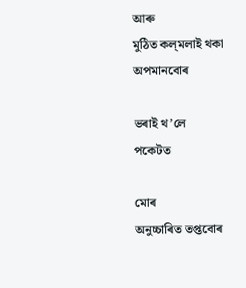আৰু
মুঠিত কল্‌মলাই থকা অপমানবোৰ

ভৰাই থ’লে
পকেটত

মোৰ
অনুচ্চাৰিত তপ্তবোৰ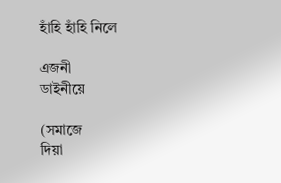হাঁহি হাঁহি নিলে

এজনী
ডাইনীয়ে

(সমাজে
দিয়া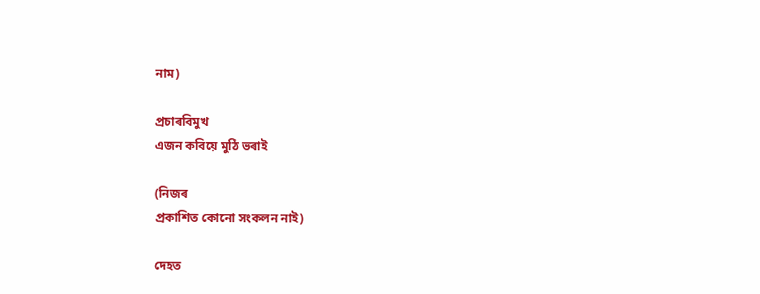নাম)

প্ৰচাৰবিমুখ
এজন কবিয়ে মুঠি ভৰাই

(নিজৰ
প্ৰকাশিত কোনো সংকলন নাই)

দেহত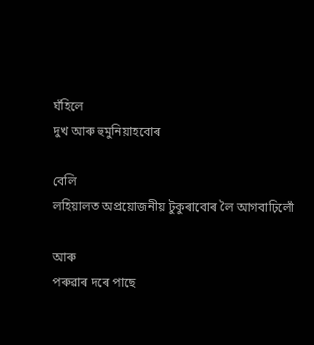ঘঁহিলে
দুখ আৰু হুমুনিয়াহবোৰ

বেলি
লহিয়ালত অপ্ৰয়োজনীয় টুকুৰাবোৰ লৈ আগবাঢ়িলোঁ

আৰু
পৰুৱাৰ দৰে পাছে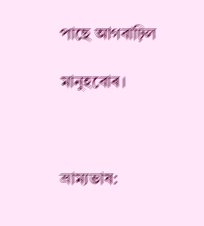পাছে আগবাঢ়িল

মানুহবোৰ।



ভ্ৰাম্যভাষ: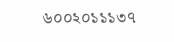৬০০২০১১১৩৭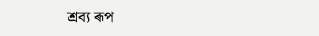শ্ৰব্য ৰূপ